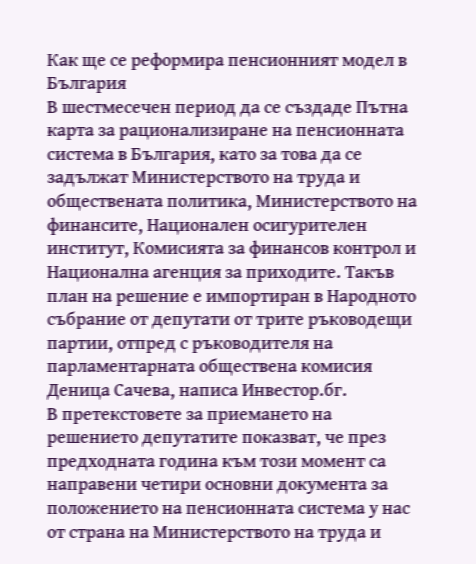Как ще се реформира пенсионният модел в България
В шестмесечен период да се създаде Пътна карта за рационализиране на пенсионната система в България, като за това да се задължат Министерството на труда и обществената политика, Министерството на финансите, Национален осигурителен институт, Комисията за финансов контрол и Национална агенция за приходите. Такъв план на решение е импортиран в Народното събрание от депутати от трите ръководещи партии, отпред с ръководителя на парламентарната обществена комисия Деница Сачева, написа Инвестор.бг.
В претекстовете за приемането на решението депутатите показват, че през предходната година към този момент са направени четири основни документа за положението на пенсионната система у нас от страна на Министерството на труда и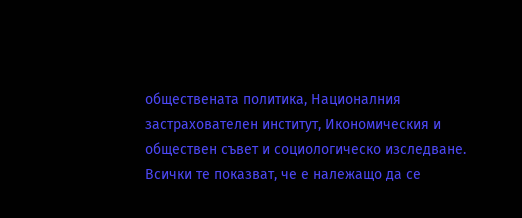обществената политика, Националния застрахователен институт, Икономическия и обществен съвет и социологическо изследване. Всички те показват, че е належащо да се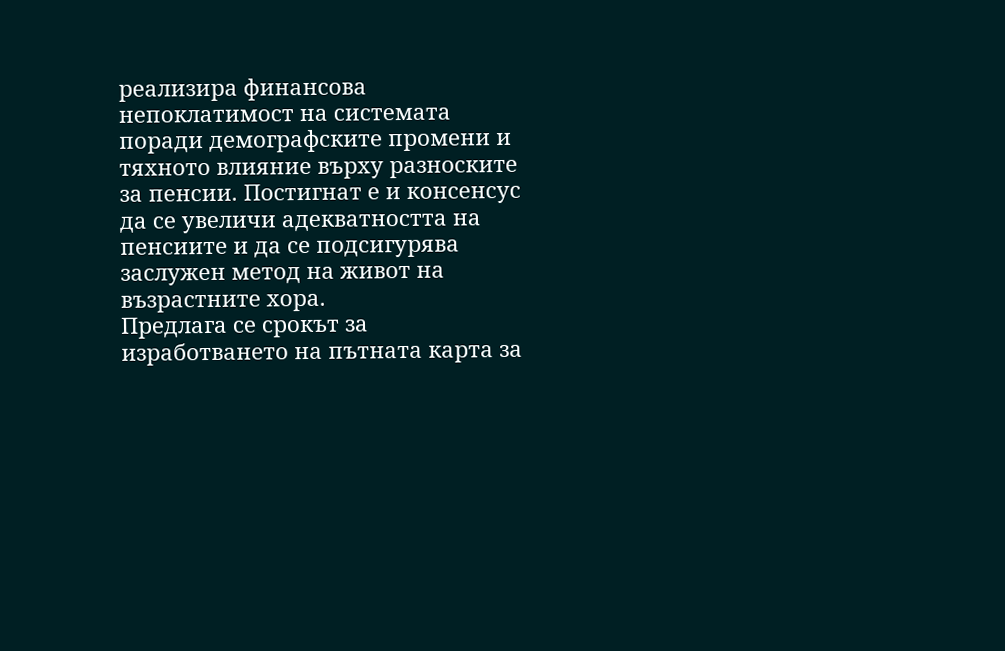реализира финансова непоклатимост на системата поради демографските промени и тяхното влияние върху разноските за пенсии. Постигнат е и консенсус да се увеличи адекватността на пенсиите и да се подсигурява заслужен метод на живот на възрастните хора.
Предлага се срокът за изработването на пътната карта за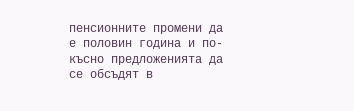пенсионните промени да е половин година и по-късно предложенията да се обсъдят в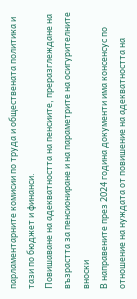парламентарните комисии по труда и обществената политика и тази по бюджет и финанси.
Повишаване на адекватността на пенсиите, преразглеждане на възрастта за пенсиониране и на параметрите на осигурителните вноски
В направените през 2024 година документи има консенсус по отношение на нуждата от повишение на адекватността на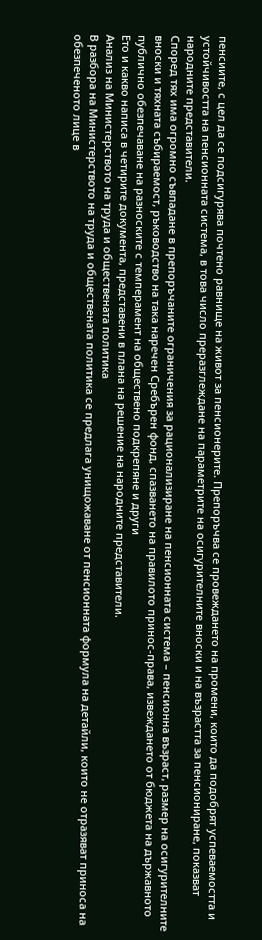пенсиите, с цел да се подсигурява почтено равнище на живот за пенсионерите. Препоръчва се провеждането на промени, които да подобрят успеваемостта и устойчивостта на пенсионната система, в това число преразглеждане на параметрите на осигурителните вноски и на възрастта за пенсиониране, показват народните представители.
Според тях има огромно съвпадане в препоръчаните ограничения за рационализиране на пенсионната система – пенсионна възраст, размер на осигурителните вноски и тяхната събираемост, ръководство на така наречен Сребърен фонд, спазването на правилото принос-права, извеждането от бюджета на държавното публично обезпечаване на разноските с темперамент на обществено подкрепяне и други
Ето и какво написа в четирите документа, представени в плана на решение на народните представители.
Анализ на Министерството на труда и обществената политика
В разбора на Министерството на труда и обществената политика се предлага унищожаване от пенсионната формула на детайли, които не отразяват приноса на обезпеченото лице в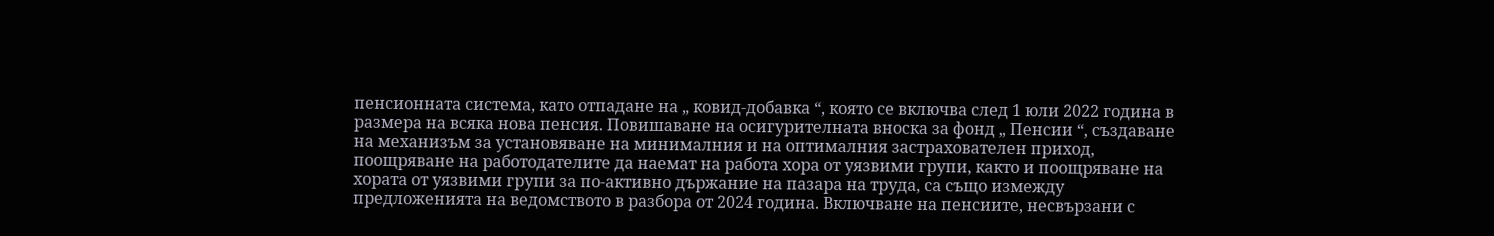пенсионната система, като отпадане на „ ковид-добавка “, която се включва след 1 юли 2022 година в размера на всяка нова пенсия. Повишаване на осигурителната вноска за фонд „ Пенсии “, създаване на механизъм за установяване на минималния и на оптималния застрахователен приход, поощряване на работодателите да наемат на работа хора от уязвими групи, както и поощряване на хората от уязвими групи за по-активно държание на пазара на труда, са също измежду предложенията на ведомството в разбора от 2024 година. Включване на пенсиите, несвързани с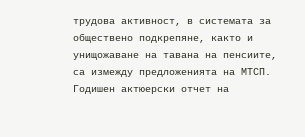трудова активност, в системата за обществено подкрепяне, както и унищожаване на тавана на пенсиите, са измежду предложенията на МТСП.
Годишен актюерски отчет на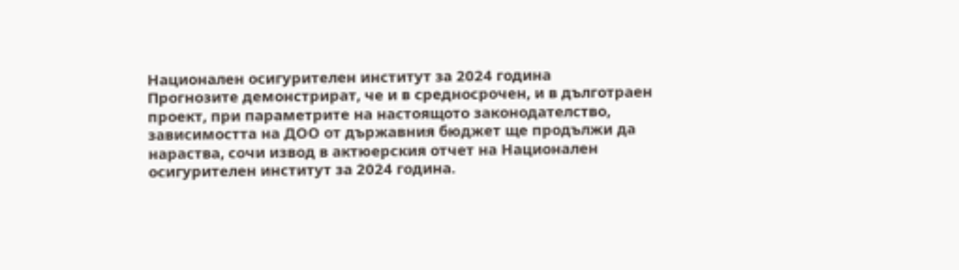Национален осигурителен институт за 2024 година
Прогнозите демонстрират, че и в средносрочен, и в дълготраен проект, при параметрите на настоящото законодателство, зависимостта на ДОО от държавния бюджет ще продължи да нараства, сочи извод в актюерския отчет на Национален осигурителен институт за 2024 година.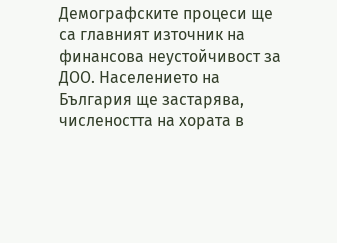Демографските процеси ще са главният източник на финансова неустойчивост за ДОО. Населението на България ще застарява, числеността на хората в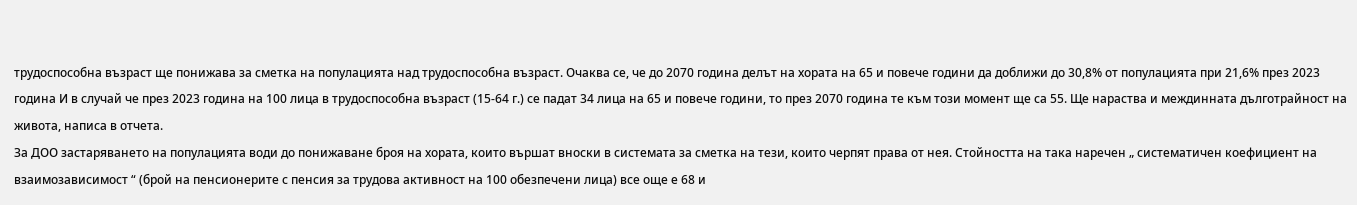трудоспособна възраст ще понижава за сметка на популацията над трудоспособна възраст. Очаква се, че до 2070 година делът на хората на 65 и повече години да доближи до 30,8% от популацията при 21,6% през 2023 година И в случай че през 2023 година на 100 лица в трудоспособна възраст (15-64 г.) се падат 34 лица на 65 и повече години, то през 2070 година те към този момент ще са 55. Ще нараства и междинната дълготрайност на живота, написа в отчета.
За ДОО застаряването на популацията води до понижаване броя на хората, които вършат вноски в системата за сметка на тези, които черпят права от нея. Стойността на така наречен „ систематичен коефициент на взаимозависимост “ (брой на пенсионерите с пенсия за трудова активност на 100 обезпечени лица) все още е 68 и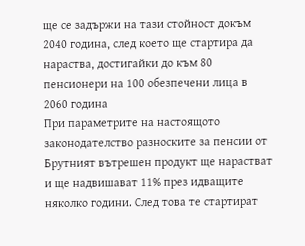ще се задържи на тази стойност докъм 2040 година, след което ще стартира да нараства, достигайки до към 80 пенсионери на 100 обезпечени лица в 2060 година
При параметрите на настоящото законодателство разноските за пенсии от Брутният вътрешен продукт ще нарастват и ще надвишават 11% през идващите няколко години. След това те стартират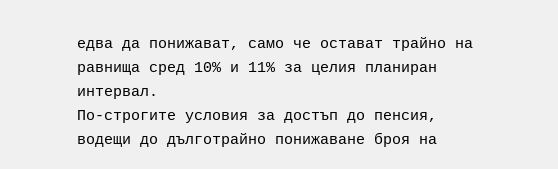едва да понижават, само че остават трайно на равнища сред 10% и 11% за целия планиран интервал.
По-строгите условия за достъп до пенсия, водещи до дълготрайно понижаване броя на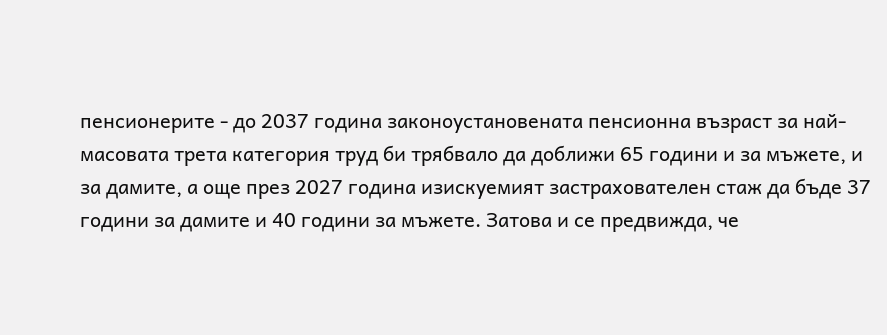пенсионерите - до 2037 година законоустановената пенсионна възраст за най-масовата трета категория труд би трябвало да доближи 65 години и за мъжете, и за дамите, а още през 2027 година изискуемият застрахователен стаж да бъде 37 години за дамите и 40 години за мъжете. Затова и се предвижда, че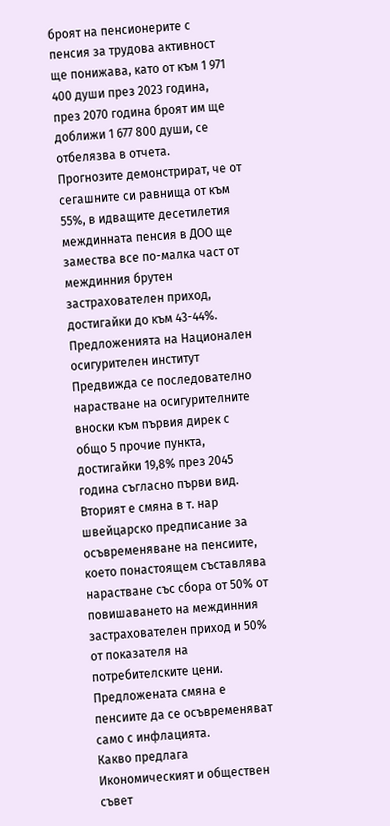броят на пенсионерите с пенсия за трудова активност ще понижава, като от към 1 971 400 души през 2023 година, през 2070 година броят им ще доближи 1 677 800 души, се отбелязва в отчета.
Прогнозите демонстрират, че от сегашните си равнища от към 55%, в идващите десетилетия междинната пенсия в ДОО ще замества все по-малка част от междинния брутен застрахователен приход, достигайки до към 43-44%.
Предложенията на Национален осигурителен институт
Предвижда се последователно нарастване на осигурителните вноски към първия дирек с общо 5 прочие пункта, достигайки 19,8% през 2045 година съгласно първи вид. Вторият е смяна в т. нар швейцарско предписание за осъвременяване на пенсиите, което понастоящем съставлява нарастване със сбора от 50% от повишаването на междинния застрахователен приход и 50% от показателя на потребителските цени. Предложената смяна е пенсиите да се осъвременяват само с инфлацията.
Какво предлага Икономическият и обществен съвет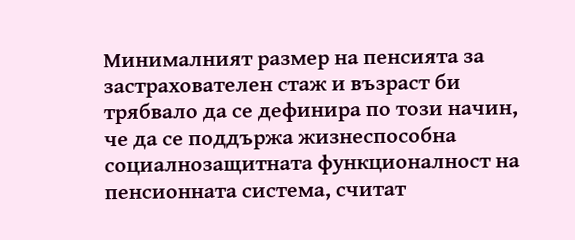Минималният размер на пенсията за застрахователен стаж и възраст би трябвало да се дефинира по този начин, че да се поддържа жизнеспособна социалнозащитната функционалност на пенсионната система, считат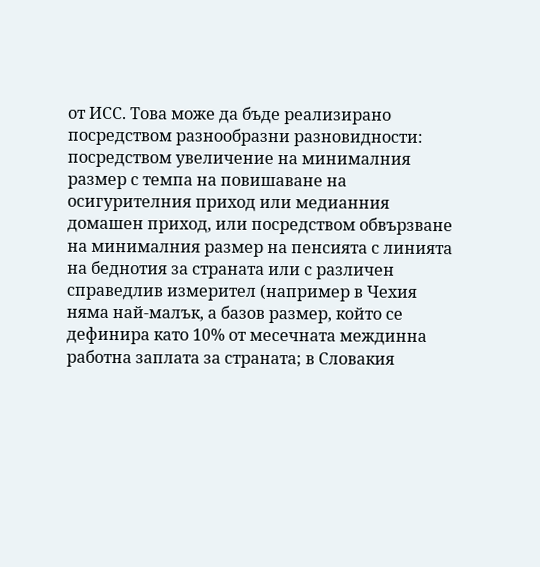от ИСС. Това може да бъде реализирано посредством разнообразни разновидности: посредством увеличение на минималния размер с темпа на повишаване на осигурителния приход или медианния домашен приход, или посредством обвързване на минималния размер на пенсията с линията на беднотия за страната или с различен справедлив измерител (например в Чехия няма най-малък, а базов размер, който се дефинира като 10% от месечната междинна работна заплата за страната; в Словакия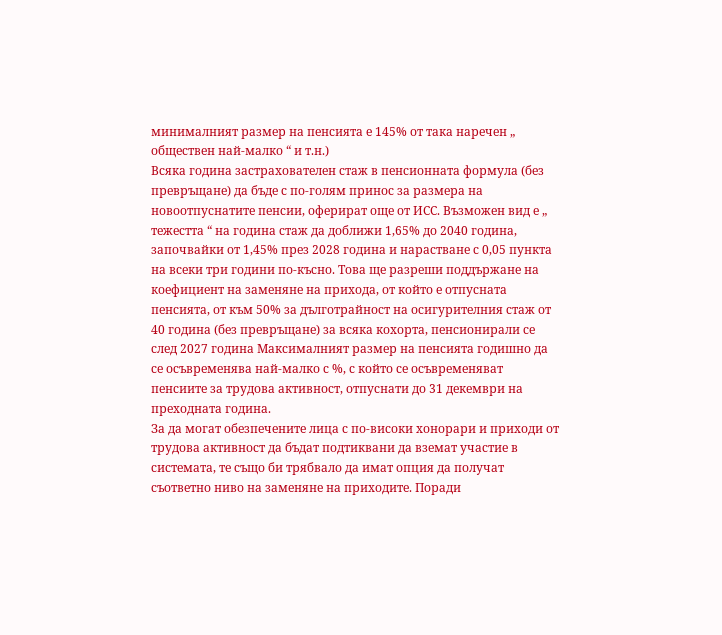минималният размер на пенсията е 145% от така наречен „ обществен най-малко “ и т.н.)
Всяка година застрахователен стаж в пенсионната формула (без превръщане) да бъде с по-голям принос за размера на новоотпуснатите пенсии, оферират още от ИСС. Възможен вид е „ тежестта “ на година стаж да доближи 1,65% до 2040 година, започвайки от 1,45% през 2028 година и нарастване с 0,05 пункта на всеки три години по-късно. Това ще разреши поддържане на коефициент на заменяне на прихода, от който е отпусната пенсията, от към 50% за дълготрайност на осигурителния стаж от 40 година (без превръщане) за всяка кохорта, пенсионирали се след 2027 година Максималният размер на пенсията годишно да се осъвременява най-малко с %, с който се осъвременяват пенсиите за трудова активност, отпуснати до 31 декември на преходната година.
За да могат обезпечените лица с по-високи хонорари и приходи от трудова активност да бъдат подтиквани да вземат участие в системата, те също би трябвало да имат опция да получат съответно ниво на заменяне на приходите. Поради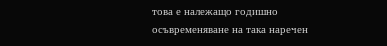това е належащо годишно осъвременяване на така наречен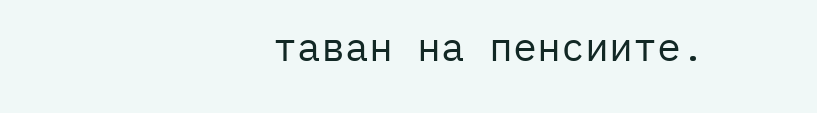таван на пенсиите.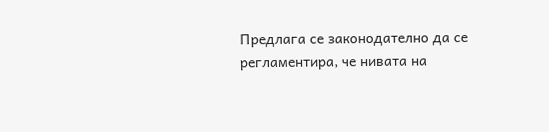Предлага се законодателно да се регламентира, че нивата на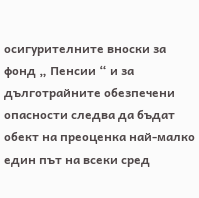осигурителните вноски за фонд „ Пенсии “ и за дълготрайните обезпечени опасности следва да бъдат обект на преоценка най-малко един път на всеки сред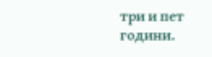три и пет години.